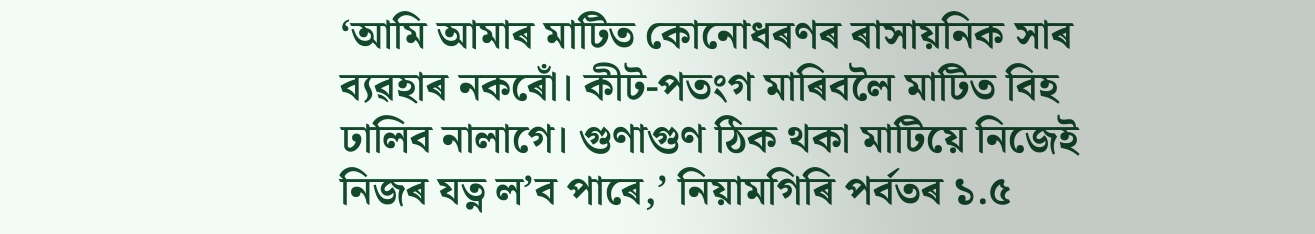‘আমি আমাৰ মাটিত কোনোধৰণৰ ৰাসায়নিক সাৰ ব্যৱহাৰ নকৰোঁ। কীট-পতংগ মাৰিবলৈ মাটিত বিহ ঢালিব নালাগে। গুণাগুণ ঠিক থকা মাটিয়ে নিজেই নিজৰ যত্ন ল’ব পাৰে,’ নিয়ামগিৰি পৰ্বতৰ ১.৫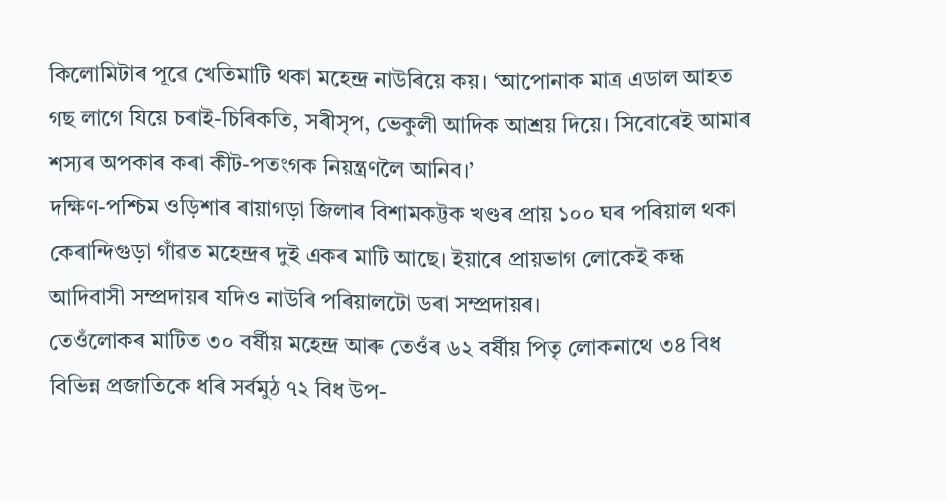কিলোমিটাৰ পূৱে খেতিমাটি থকা মহেন্দ্ৰ নাউৰিয়ে কয়। ‘আপোনাক মাত্ৰ এডাল আহত গছ লাগে যিয়ে চৰাই-চিৰিকতি, সৰীসৃপ, ভেকুলী আদিক আশ্ৰয় দিয়ে। সিবোৰেই আমাৰ শস্যৰ অপকাৰ কৰা কীট-পতংগক নিয়ন্ত্ৰণলৈ আনিব।’
দক্ষিণ-পশ্চিম ওড়িশাৰ ৰায়াগড়া জিলাৰ বিশামকট্টক খণ্ডৰ প্ৰায় ১০০ ঘৰ পৰিয়াল থকা কেৰান্দিগুড়া গাঁৱত মহেন্দ্ৰৰ দুই একৰ মাটি আছে। ইয়াৰে প্ৰায়ভাগ লোকেই কন্ধ আদিবাসী সম্প্ৰদায়ৰ যদিও নাউৰি পৰিয়ালটো ডৰা সম্প্ৰদায়ৰ।
তেওঁলোকৰ মাটিত ৩০ বৰ্ষীয় মহেন্দ্ৰ আৰু তেওঁৰ ৬২ বৰ্ষীয় পিতৃ লোকনাথে ৩৪ বিধ বিভিন্ন প্ৰজাতিকে ধৰি সৰ্বমুঠ ৭২ বিধ উপ-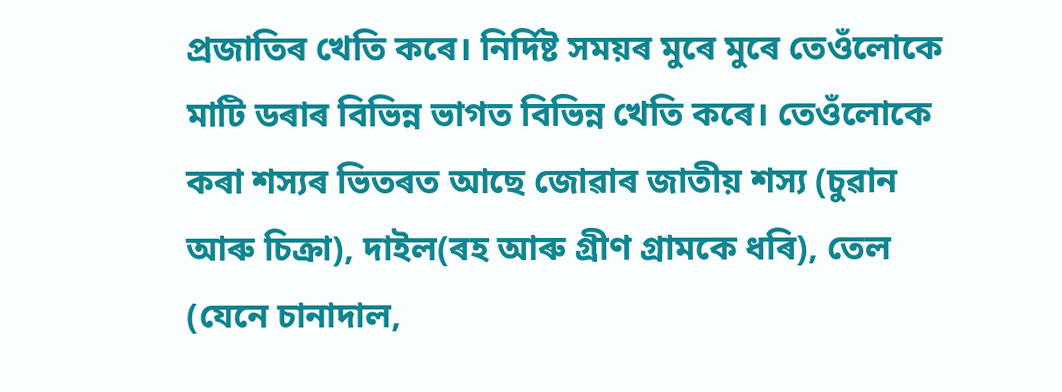প্ৰজাতিৰ খেতি কৰে। নিৰ্দিষ্ট সময়ৰ মুৰে মুৰে তেওঁলোকে মাটি ডৰাৰ বিভিন্ন ভাগত বিভিন্ন খেতি কৰে। তেওঁলোকে কৰা শস্যৰ ভিতৰত আছে জোৱাৰ জাতীয় শস্য (চুৱান আৰু চিক্ৰা), দাইল(ৰহ আৰু গ্ৰীণ গ্ৰামকে ধৰি), তেল (যেনে চানাদাল,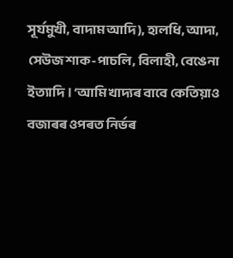সূৰ্যমুখী, বাদাম আদি), হালধি, আদা, সেউজ শাক-পাচলি, বিলাহী, বেঙেনা ইত্যাদি। ‘আমি খাদ্যৰ বাবে কেতিয়াও বজাৰৰ ওপৰত নিৰ্ভৰ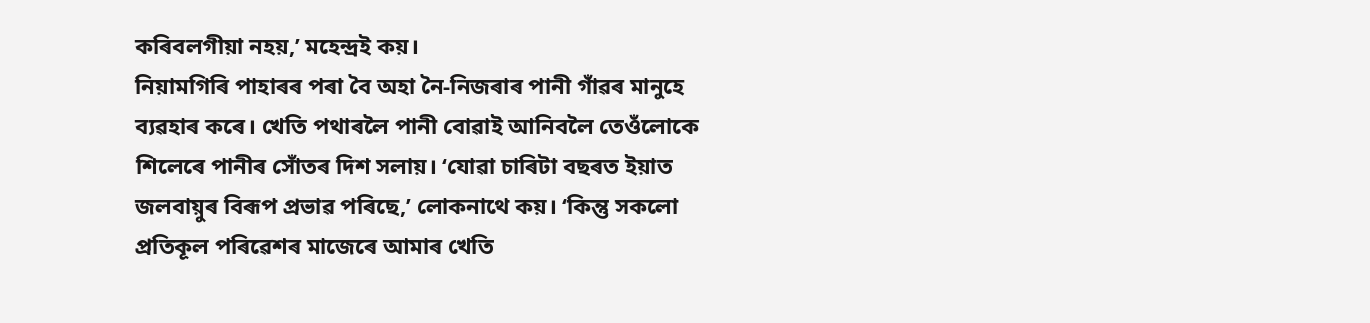কৰিবলগীয়া নহয়,’ মহেন্দ্ৰই কয়।
নিয়ামগিৰি পাহাৰৰ পৰা বৈ অহা নৈ-নিজৰাৰ পানী গাঁৱৰ মানুহে ব্যৱহাৰ কৰে। খেতি পথাৰলৈ পানী বোৱাই আনিবলৈ তেওঁলোকে শিলেৰে পানীৰ সোঁতৰ দিশ সলায়। ‘যোৱা চাৰিটা বছৰত ইয়াত জলবায়ুৰ বিৰূপ প্ৰভাৱ পৰিছে,’ লোকনাথে কয়। ‘কিন্তু সকলো প্ৰতিকূল পৰিৱেশৰ মাজেৰে আমাৰ খেতি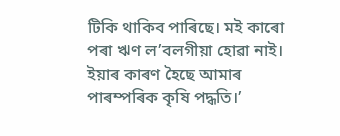টিকি থাকিব পাৰিছে। মই কাৰো পৰা ঋণ ল’বলগীয়া হোৱা নাই। ইয়াৰ কাৰণ হৈছে আমাৰ পাৰম্পৰিক কৃষি পদ্ধতি।’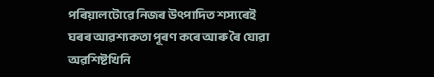পৰিয়ালটোৱে নিজৰ উৎপাদিত শস্যৰেই ঘৰৰ আৱশ্যকতা পূৰণ কৰে আৰু ৰৈ যোৱা অৱশিষ্টখিনি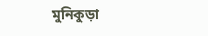মুনিকুড়া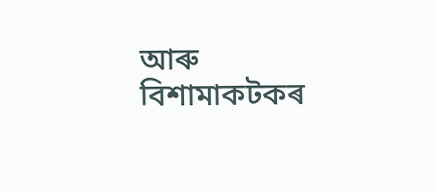আৰু বিশামাকটকৰ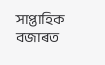সাপ্তাহিক বজাৰত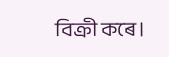বিক্ৰী কৰে।